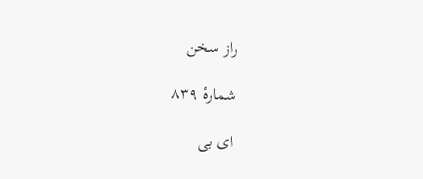راز سخن

شمارهٔ ۸۳۹

ای بی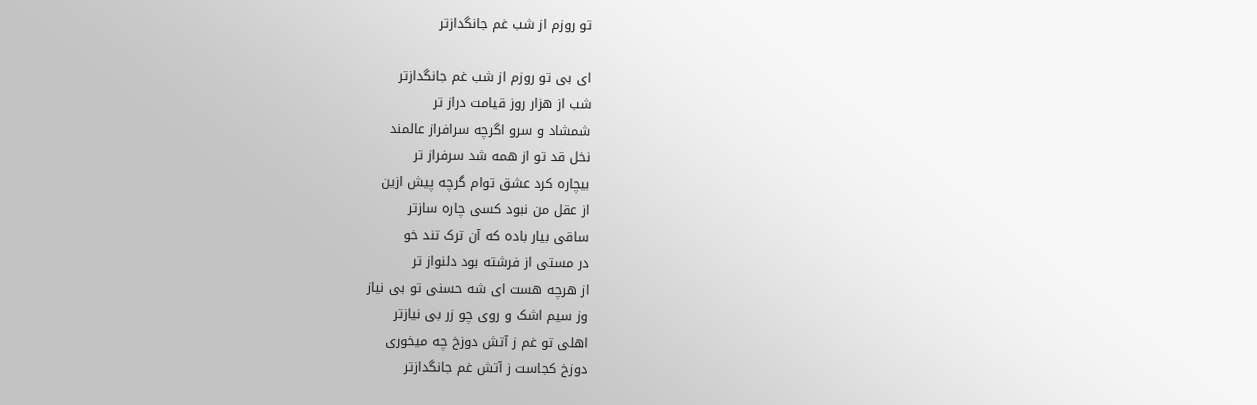تو روزم از شب غم جانگدازتر

ای بی تو روزم از شب غم جانگدازتر
شب از هزار روز قیامت دراز تر
شمشاد و سرو اگرچه سرافراز عالمند
نخل قد تو از همه شد سرفراز تر
بیچاره کرد عشق توام گرچه پیش ازین
از عقل من نبود کسی چاره سازتر
ساقی بیار باده که آن ترک تند خو
در مستی از فرشته بود دلنواز تر
از هرچه هست ای شه حسنی تو بی نیاز
وز سیم اشک و روی چو زر بی نیازتر
اهلی تو غم ز آتش دوزخ چه میخوری
دوزخ کجاست ز آتش غم جانگدازتر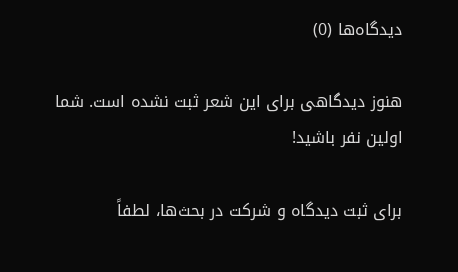دیدگاه‌ها (0)

هنوز دیدگاهی برای این شعر ثبت نشده است. شما اولین نفر باشید!

برای ثبت دیدگاه و شرکت در بحث‌ها، لطفاً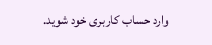وارد حساب کاربری خود شوید.